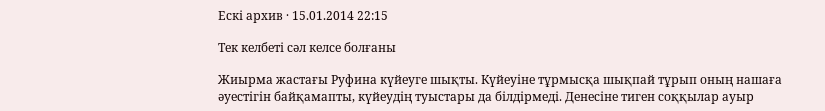Ескі архив · 15.01.2014 22:15

Тек келбеті сәл келсе болғаны

Жиырма жастағы Руфина күйеуге шықты. Күйеуіне тұрмысқа шықпай тұрып оның нашаға әуестігін байқамапты, күйеудің туыстары да білдірмеді. Денесіне тиген соққылар ауыр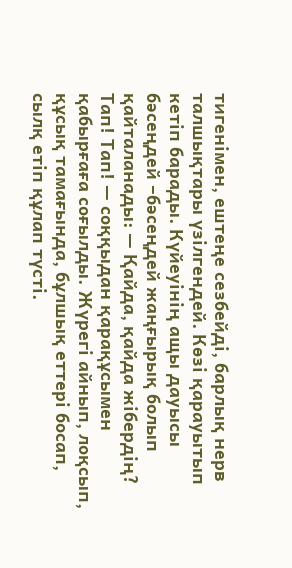тигенімен, ештеңе сезбейді, барлық нерв талшықтары үзілгендей. Көзі қарауытып кетіп барады. Күйеуінің ащы дауысы бәсеңдей –бәсеңдей жаңғырық болып қайталанады: — Қайда, қайда жібердің? Тап! Тап! — соққыдан қарақұсымен қабырғаға соғылды. Жүрегі айнып, лоқсып, құсық тамағында, бұлшық еттері босап, сылқ етіп құлап түсті.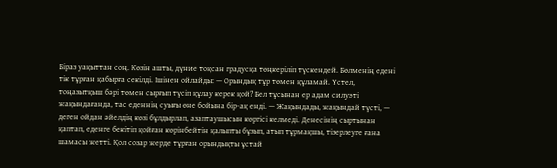Біраз уақыттан соң. Көзін ашты, дүние тоқсан градусқа төңкеріліп түскендей. Бөлменің едені тік тұрған қабырға секілді. Ішінен ойлайды: — Орындық тұр төмен құламай. Үстел, тоңазытқыш бәрі төмен сырғып түсіп құлау керек қой? Бел тұсынан ер адам силуэті жақындағанда, тас еденнің суығы өне бойына бір-ақ енді. — Жақындады, жақындай түсті, — деген ойдан әйелдің көзі бұлдырлап, азаптаушысын көргісі келмеді. Денесінің сыртынан қаптап, еденге бекітіп қойған көрінбейтін қалыпты бұзып, атып тұрмақшы, тізерлеуге ғана шамасы жетті. Қол созар жерде тұрған орындықты ұстай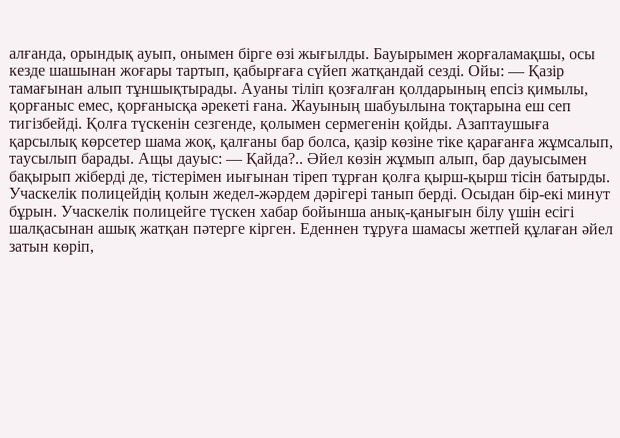алғанда, орындық ауып, онымен бірге өзі жығылды. Бауырымен жорғаламақшы, осы кезде шашынан жоғары тартып, қабырғаға сүйеп жатқандай сезді. Ойы: — Қазір тамағынан алып тұншықтырады. Ауаны тіліп қозғалған қолдарының епсіз қимылы, қорғаныс емес, қорғанысқа әрекеті ғана. Жауының шабуылына тоқтарына еш сеп тигізбейді. Қолға түскенін сезгенде, қолымен сермегенін қойды. Азаптаушыға қарсылық көрсетер шама жоқ, қалғаны бар болса, қазір көзіне тіке қарағанға жұмсалып, таусылып барады. Ащы дауыс: — Қайда?.. Әйел көзін жұмып алып, бар дауысымен бақырып жіберді де, тістерімен иығынан тіреп тұрған қолға қырш-қырш тісін батырды. Учаскелік полицейдің қолын жедел-жәрдем дәрігері танып берді. Осыдан бір-екі минут бұрын. Учаскелік полицейге түскен хабар бойынша анық-қанығын білу үшін есігі шалқасынан ашық жатқан пәтерге кірген. Еденнен тұруға шамасы жетпей құлаған әйел затын көріп,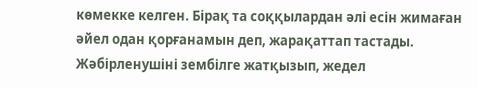көмекке келген. Бірақ та соққылардан әлі есін жимаған әйел одан қорғанамын деп, жарақаттап тастады. Жәбірленушіні зембілге жатқызып, жедел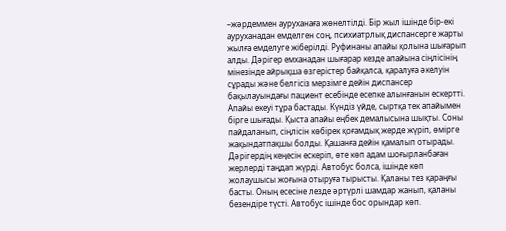–жәрдеммен ауруханаға жөнелтілді. Бір жыл ішінде бір-екі ауруханадан емделген соң, психиатрлық диспансерге жарты жылға емделуге жіберілді. Руфинаны апайы қолына шығарып алды. Дәрігер емханадан шығарар кезде апайына сіңлісінің мінезінде айрықша өзгерістер байқалса, қаралуға әкелуін сұрады және белгісіз мерзімге дейін диспансер бақылауындағы пациент есебінде есепке алынғанын ескертті. Апайы екеуі тұра бастады. Күндіз үйде, сыртқа тек апайымен бірге шығады. Қыста апайы еңбек демалысына шықты. Соны пайдаланып, сіңлісін көбірек қоғамдық жерде жүріп, өмірге жақындатпақшы болды. Қашанға дейін қамалып отырады. Дәрігердің кеңесін ескеріп, өте көп адам шоғырланбаған жерлерді таңдап жүрді. Автобус болса, ішінде көп жолаушысы жоғына отыруға тырысты. Қаланы тез қараңғы басты. Оның есесіне лезде әртүрлі шамдар жанып, қаланы безендіре түсті. Автобус ішінде бос орындар көп.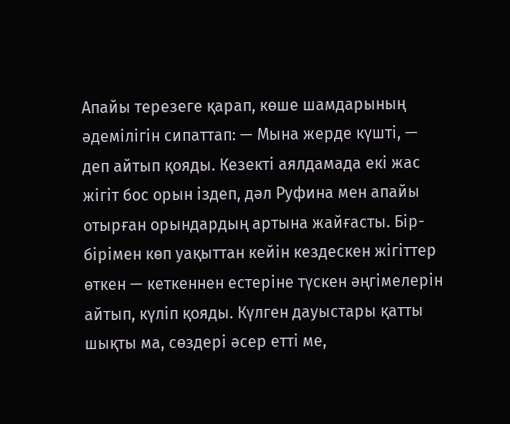Апайы терезеге қарап, көше шамдарының әдемілігін сипаттап: — Мына жерде күшті, — деп айтып қояды. Кезекті аялдамада екі жас жігіт бос орын іздеп, дәл Руфина мен апайы отырған орындардың артына жайғасты. Бір-бірімен көп уақыттан кейін кездескен жігіттер өткен — кеткеннен естеріне түскен әңгімелерін айтып, күліп қояды. Күлген дауыстары қатты шықты ма, сөздері әсер етті ме,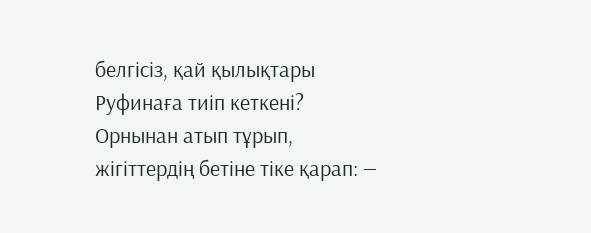белгісіз, қай қылықтары Руфинаға тиіп кеткені? Орнынан атып тұрып, жігіттердің бетіне тіке қарап: —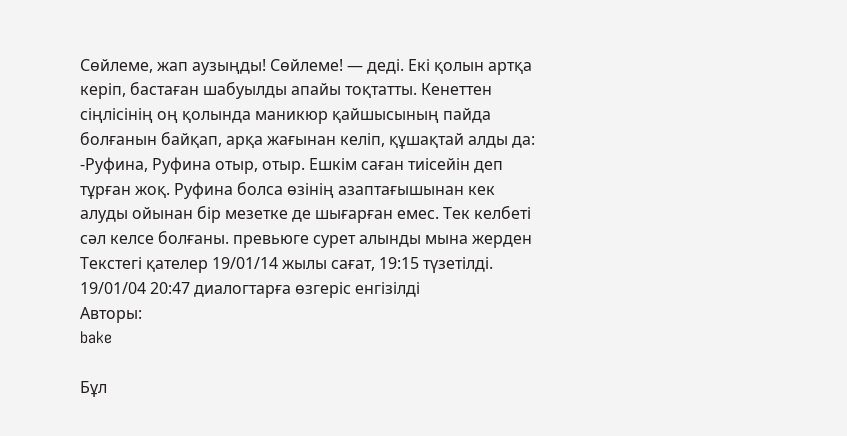Сөйлеме, жап аузыңды! Сөйлеме! — деді. Екі қолын артқа керіп, бастаған шабуылды апайы тоқтатты. Кенеттен сіңлісінің оң қолында маникюр қайшысының пайда болғанын байқап, арқа жағынан келіп, құшақтай алды да: -Руфина, Руфина отыр, отыр. Ешкім саған тиісейін деп тұрған жоқ. Руфина болса өзінің азаптағышынан кек алуды ойынан бір мезетке де шығарған емес. Тек келбеті сәл келсе болғаны. превьюге сурет алынды мына жерден Текстегі қателер 19/01/14 жылы сағат, 19:15 түзетілді. 19/01/04 20:47 диалогтарға өзгеріс енгізілді
Авторы:
bake

Бұл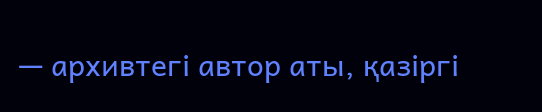— архивтегі автор аты, қазіргі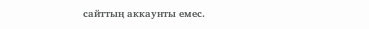сайттың аккаунты емес.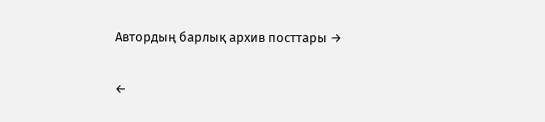Автордың барлық архив посттары →

←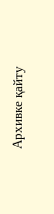Архивке қайту